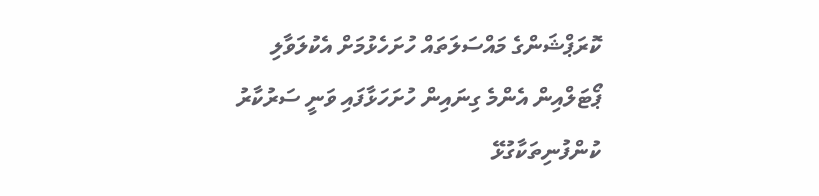ކޮރަޕްޝަންގެ މައްސަލަތައް ހުށަހެޅުމަށް އެކުލަވާލި ޕޯޓަލްއިން އެންމެ ގިނައިން ހުށަހަޅާފައި ވަނީ ސަރުކާރު ކުންފުނިތަކާގުޅޭ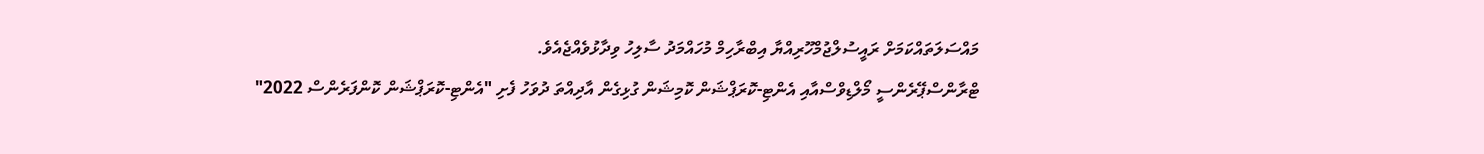މައްސަލަތައްކަމަށް ރައީސުލްޖުމްހޫރިއްޔާ އިބްރާހިމް މުހައްމަދު ސާލިހު ވިދާޅުވެއްޖެއެވެ.
ޓްރާންސްޕޭރެންސީ މޯލްޑިވްސްއާއި އެންޓި-ކޮރަޕްޝަން ކޮމިޝަން ގުޅިގެން އާދިއްތަ ދުވަހު ފެށި "އެންޓި-ކޮރަޕްޝަން ކޮންފަރެންސް 2022"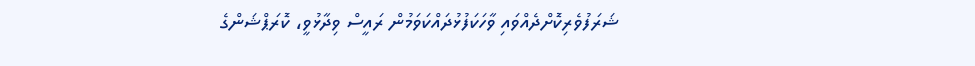ޝަރަފުވެރިކޮށްދެއްވައި ވާހަކަފުޅުދައްކަވަމުން ރައީސް ވިދާޅުވީ، ކޮރަޕްޝަންގެ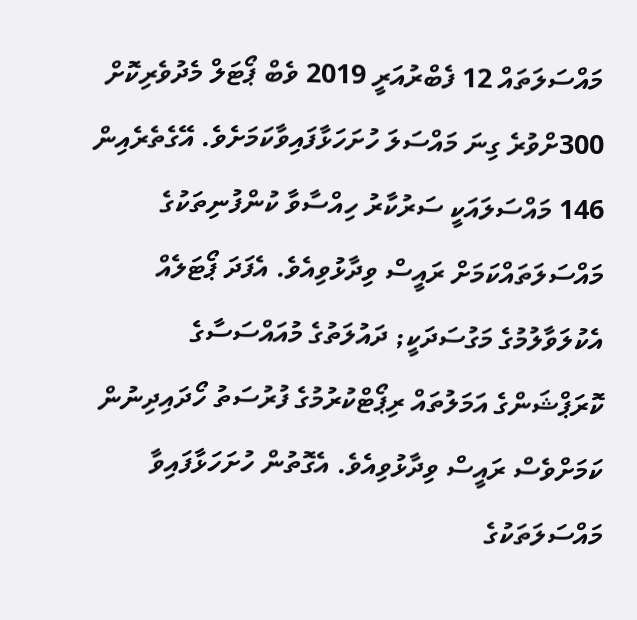މައްސަލަތައް 12 ފެބްރުއަރީ 2019 ވެބް ޕޯޓަލް މެދުވެރިކޮށް 300ށްވުރެ ގިނަ މައްސަލަ ހުށަހަޅާފައިވާކަމަށެވެ. އޭގެތެރެއިން 146 މައްސަލައަކީ ސަރުކާރު ހިއްސާވާ ކުންފުނިތަކުގެ މައްސަލަތައްކަމަށް ރައީސް ވިދާޅުވިއެވެ. އެފަދަ ޕޯޓަލެއް އެކުލަވާލުމުގެ މަގުސަދަކީ; ދައުލަތުގެ މުއައްސަސާގެ ކޮރަޕްޝަންގެ އަމަލުތައް ރިޕޯޓްކުރުމުގެ ފުރުސަތު ހޯދައިދިނުން ކަމަށްވެސް ރައީސް ވިދާޅުވިއެވެ. އެގޮތުން ހުށަހަޅާފައިވާ މައްސަލަތަކުގެ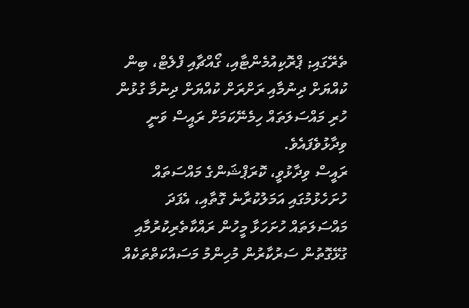ތެރޭގައި; ޕްރޮކިއުމެންޓާއި، ގޯއްޗާއި ފްލެޓް، ބިން ކުއްޔަށް ދިނުމާއި ރަށްރަށް ކުއްޔަށް ދިނުމާ ގުޅުން ހުރި މައްސަލަތައް ހިމެނޭކަމަށް ރައީސް ވަނީ ވިދާޅުވެފައެވެ.
ރައީސް ވިދާޅުވީ، ކޮރަޕްޝަންގެ މައްސަތައް ހުށަހެޅުމުގައި އަމަލުކުރާނެ ގޮތާއި، އެފަދަ މައްސަލަތައް ހުށަހަޅާ މީހުން ރައްކާތެރިކުރުމާއި ގުޅޭގޮތުން ސަރުކާރުން މުހިންމު މަސައްކަތްތަކެއް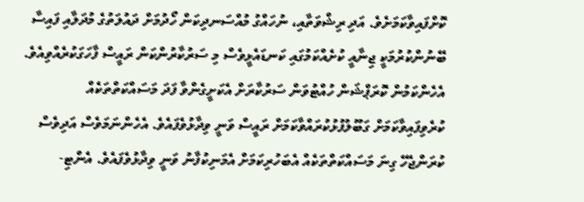ކޮށްފައިވާކަމަށެވެ. އަދި ރިޝްވަތާއި، ނުހައްގު މުއްސަނދިކަން ހޯދުމަށް ދައުލަތުގެ މުދަލާއި ފައިސާ ބޭނުންކުރުމަކީ ޖިނާއީ ކުށެއްކަމުގައި ކަނޑައެޅީވެސް މި ސަރުކާރުންކަން ރައީސް ފާހަގަކުރެއްވިއެވެ. އެހެންކަމުން ކޮރަޕްޝަން ހުއްޓުވަން ސަރުކާރަށް އެކަށީގެންވާ ފަދަ މަސައްކަތްތަކެއް ކުރެވިފައިވާކަމަށް ގަބޫލުފުޅުކުރައްވާކަމަށް ރައީސް ވަނީ ވިދާޅުވެފައެވެ. އެހެންނަމަވެސް އަދިވެސް ކުރަންޖެހޭ ގިނަ މަސައްކަތްތަކެއް އެބަހުރިކަމަށް އެމަނިކުފާނު ވަނީ ވިދާޅުވެފައެވެ. އެންޓި-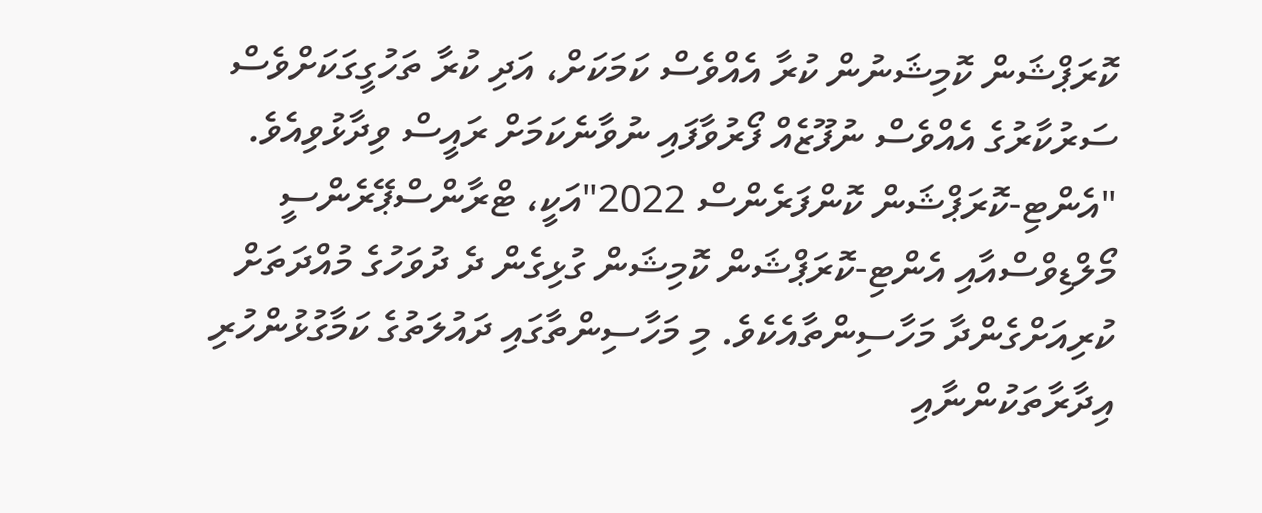ކޮރަޕްޝަން ކޮމިޝަނުން ކުރާ އެއްވެސް ކަމަކަށް، އަދި ކުރާ ތަހުގީގަކަށްވެސް ސަރުކާރުގެ އެއްވެސް ނުފޫޒެއް ފޯރުވާފައި ނުވާނެކަމަށް ރައީސް ވިދާޅުވިއެވެ.
"އެންޓި-ކޮރަޕްޝަން ކޮންފަރެންސް 2022"އަކީ، ޓްރާންސްޕޭރެންސީ މޯލްޑިވްސްއާއި އެންޓި-ކޮރަޕްޝަން ކޮމިޝަން ގުޅިގެން ދެ ދުވަހުގެ މުއްދަތަށް ކުރިއަށްގެންދާ މަހާސިންތާއެކެވެ. މި މަހާސިންތާގައި ދައުލަތުގެ ކަމާގުޅުންހުރި އިދާރާތަކުންނާއި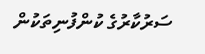ސަރުކާރުގެ ކުންފުނިތަކުން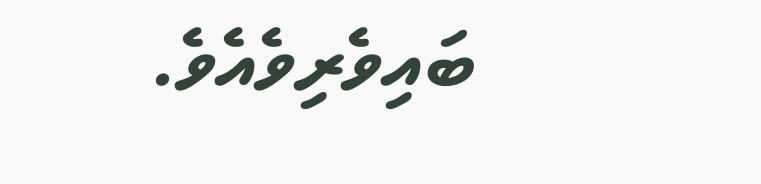ބައިވެރިވެއެވެ.